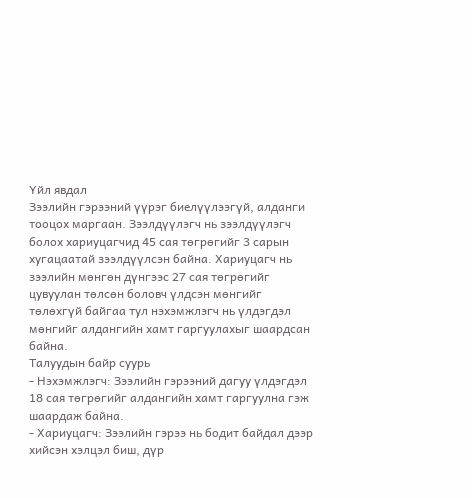Үйл явдал
Зээлийн гэрээний үүрэг биелүүлээгүй, алданги тооцох маргаан. Зээлдүүлэгч нь зээлдүүлэгч болох хариуцагчид 45 сая төгрөгийг 3 сарын хугацаатай зээлдүүлсэн байна. Хариуцагч нь зээлийн мөнгөн дүнгээс 27 сая төгрөгийг цувуулан төлсөн боловч үлдсэн мөнгийг төлөхгүй байгаа тул нэхэмжлэгч нь үлдэгдэл мөнгийг алдангийн хамт гаргуулахыг шаардсан байна.
Талуудын байр суурь
- Нэхэмжлэгч: Зээлийн гэрээний дагуу үлдэгдэл 18 сая төгрөгийг алдангийн хамт гаргуулна гэж шаардаж байна.
- Хариуцагч: Зээлийн гэрээ нь бодит байдал дээр хийсэн хэлцэл биш, дүр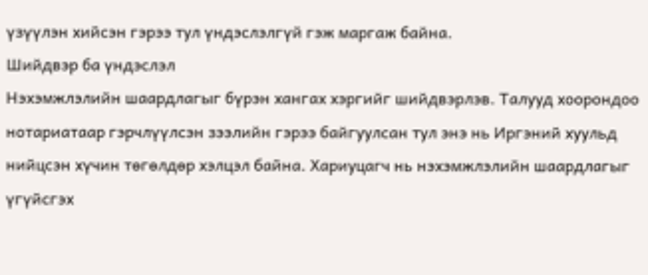үзүүлэн хийсэн гэрээ тул үндэслэлгүй гэж маргаж байна.
Шийдвэр ба үндэслэл
Нэхэмжлэлийн шаардлагыг бүрэн хангах хэргийг шийдвэрлэв. Талууд хоорондоо нотариатаар гэрчлүүлсэн зээлийн гэрээ байгуулсан тул энэ нь Иргэний хуульд нийцсэн хүчин төгөлдөр хэлцэл байна. Хариуцагч нь нэхэмжлэлийн шаардлагыг үгүйсгэх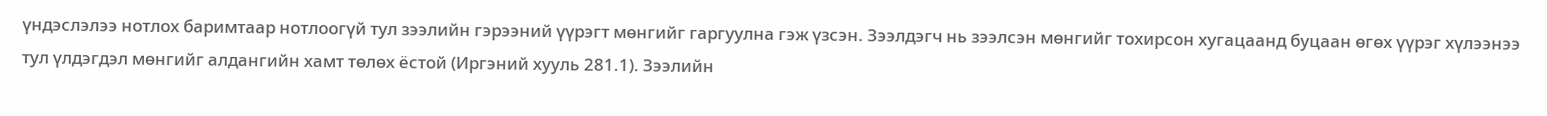үндэслэлээ нотлох баримтаар нотлоогүй тул зээлийн гэрээний үүрэгт мөнгийг гаргуулна гэж үзсэн. Зээлдэгч нь зээлсэн мөнгийг тохирсон хугацаанд буцаан өгөх үүрэг хүлээнээ тул үлдэгдэл мөнгийг алдангийн хамт төлөх ёстой (Иргэний хууль 281.1). Зээлийн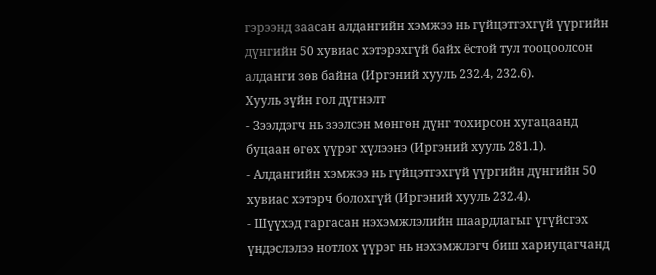гэрээнд заасан алдангийн хэмжээ нь гүйцэтгэхгүй үүргийн дүнгийн 50 хувиас хэтэрэхгүй байх ёстой тул тооцоолсон алданги зөв байна (Иргэний хууль 232.4, 232.6).
Хууль зүйн гол дүгнэлт
- Зээлдэгч нь зээлсэн мөнгөн дүнг тохирсон хугацаанд буцаан өгөх үүрэг хүлээнэ (Иргэний хууль 281.1).
- Алдангийн хэмжээ нь гүйцэтгэхгүй үүргийн дүнгийн 50 хувиас хэтэрч болохгүй (Иргэний хууль 232.4).
- Шүүхэд гаргасан нэхэмжлэлийн шаардлагыг үгүйсгэх үндэслэлээ нотлох үүрэг нь нэхэмжлэгч биш хариуцагчанд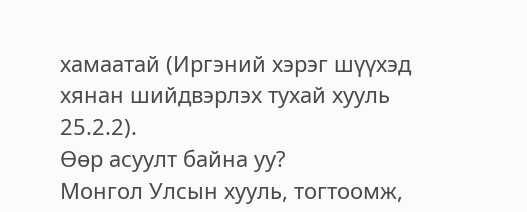хамаатай (Иргэний хэрэг шүүхэд хянан шийдвэрлэх тухай хууль 25.2.2).
Өөр асуулт байна уу?
Монгол Улсын хууль, тогтоомж,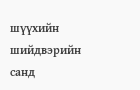шүүхийн шийдвэрийн санд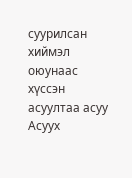суурилсан хиймэл оюунаас хүссэн асуултаа асуу
Асуух